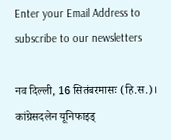Enter your Email Address to subscribe to our newsletters

नव दिल्ली, 16 सितंबरमासः (हि.स.)।
कांग्रेसदलेन यूनिफाइड्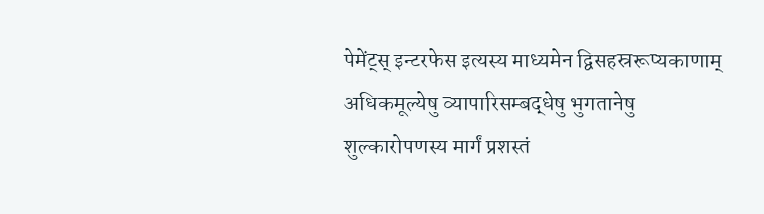पेमेंट्स् इन्टरफेस इत्यस्य माध्यमेन द्विसहस्ररूप्यकाणाम् अधिकमूल्येषु व्यापारिसम्बद्धेषु भुगतानेषु शुल्कारोपणस्य मार्गं प्रशस्तं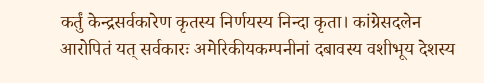कर्तुं केन्द्रसर्वकारेण कृतस्य निर्णयस्य निन्दा कृता। कांग्रेसदलेन आरोपितं यत् सर्वकारः अमेरिकीयकम्पनीनां दबावस्य वशीभूय देशस्य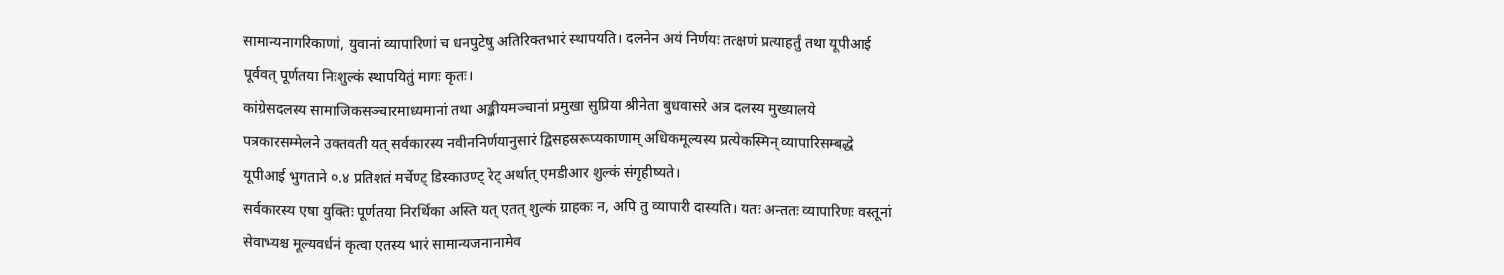सामान्यनागरिकाणां, युवानां व्यापारिणां च धनपुटेषु अतिरिक्तभारं स्थापयति। दलनेन अयं निर्णयः तत्क्षणं प्रत्याहर्तुं तथा यूपीआई पूर्ववत् पूर्णतया निःशुल्कं स्थापयितुं मागः कृतः।
कांग्रेसदलस्य सामाजिकसञ्चारमाध्यमानां तथा अङ्कीयमञ्चानां प्रमुखा सुप्रिया श्रीनेता बुधवासरे अत्र दलस्य मुख्यालये पत्रकारसम्मेलने उक्तवती यत् सर्वकारस्य नवीननिर्णयानुसारं द्विसहस्ररूप्यकाणाम् अधिकमूल्यस्य प्रत्येकस्मिन् व्यापारिसम्बद्धे यूपीआई भुगताने ०.४ प्रतिशतं मर्चेण्ट् डिस्काउण्ट् रेट् अर्थात् एमडीआर शुल्कं संगृहीष्यते।
सर्वकारस्य एषा युक्तिः पूर्णतया निरर्थिका अस्ति यत् एतत् शुल्कं ग्राहकः न, अपि तु व्यापारी दास्यति। यतः अन्ततः व्यापारिणः वस्तूनां सेवाभ्यश्च मूल्यवर्धनं कृत्वा एतस्य भारं सामान्यजनानामेव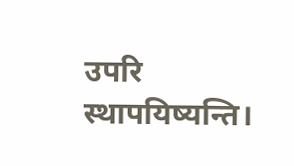उपरि स्थापयिष्यन्ति।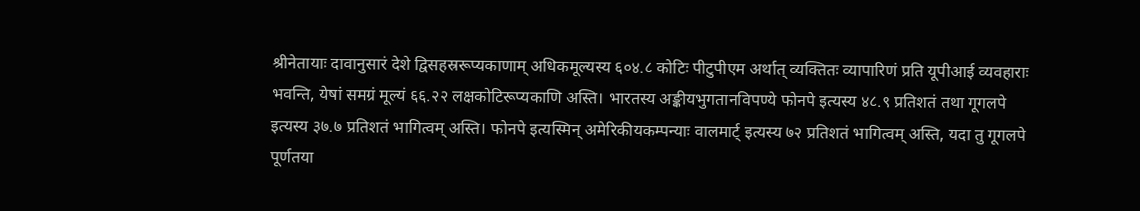श्रीनेतायाः दावानुसारं देशे द्विसहस्ररूप्यकाणाम् अधिकमूल्यस्य ६०४.८ कोटिः पीटुपीएम अर्थात् व्यक्तितः व्यापारिणं प्रति यूपीआई व्यवहाराः भवन्ति, येषां समग्रं मूल्यं ६६.२२ लक्षकोटिरूप्यकाणि अस्ति। भारतस्य अङ्कीयभुगतानविपण्ये फोनपे इत्यस्य ४८.९ प्रतिशतं तथा गूगलपे इत्यस्य ३७.७ प्रतिशतं भागित्वम् अस्ति। फोनपे इत्यस्मिन् अमेरिकीयकम्पन्याः वालमार्ट् इत्यस्य ७२ प्रतिशतं भागित्वम् अस्ति, यदा तु गूगलपे पूर्णतया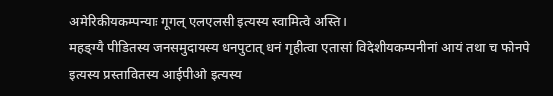अमेरिकीयकम्पन्याः गूगल् एलएलसी इत्यस्य स्वामित्वे अस्ति।
महङ्ग्यै पीडितस्य जनसमुदायस्य धनपुटात् धनं गृहीत्वा एतासां विदेशीयकम्पनीनां आयं तथा च फोनपे इत्यस्य प्रस्तावितस्य आईपीओ इत्यस्य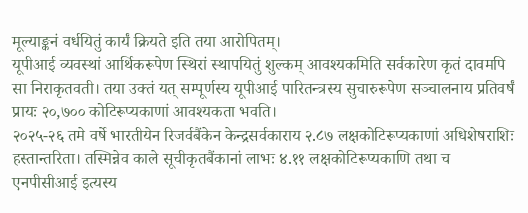मूल्याङ्कनं वर्धयितुं कार्यं क्रियते इति तया आरोपितम्।
यूपीआई व्यवस्थां आर्थिकरूपेण स्थिरां स्थापयितुं शुल्कम् आवश्यकमिति सर्वकारेण कृतं दावमपि सा निराकृतवती। तया उक्तं यत् सम्पूर्णस्य यूपीआई पारितन्त्रस्य सुचारुरूपेण सञ्चालनाय प्रतिवर्षं प्रायः २०,७०० कोटिरूप्यकाणां आवश्यकता भवति।
२०२५-२६ तमे वर्षे भारतीयेन रिजर्वबैंकेन केन्द्रसर्वकाराय २.८७ लक्षकोटिरूप्यकाणां अधिशेषराशिः हस्तान्तरिता। तस्मिन्नेव काले सूचीकृतबैंकानां लाभः ४.११ लक्षकोटिरूप्यकाणि तथा च एनपीसीआई इत्यस्य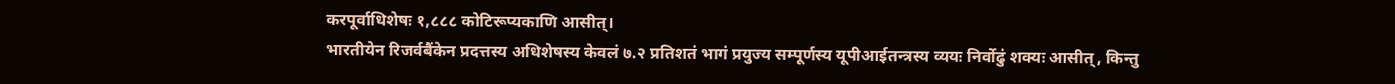करपूर्वाधिशेषः १,८८८ कोटिरूप्यकाणि आसीत्।
भारतीयेन रिजर्वबैंकेन प्रदत्तस्य अधिशेषस्य केवलं ७.२ प्रतिशतं भागं प्रयुज्य सम्पूर्णस्य यूपीआईतन्त्रस्य व्ययः निर्वोढुं शक्यः आसीत्, किन्तु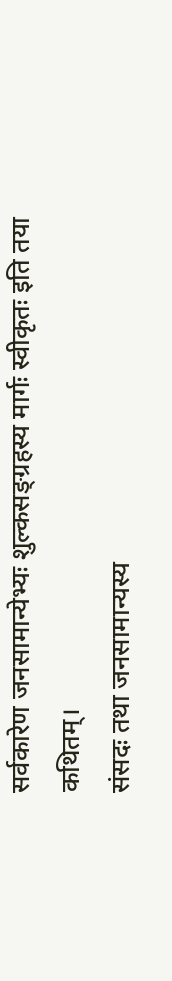सर्वकारेण जनसामान्येभ्यः शुल्कसङ्ग्रहस्य मार्गः स्वीकृतः इति तया कथितम्।
संसदः तथा जनसामान्यस्य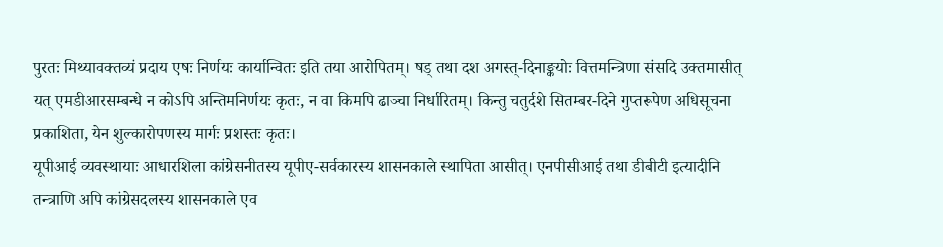पुरतः मिथ्यावक्तव्यं प्रदाय एषः निर्णयः कार्यान्वितः इति तया आरोपितम्। षड् तथा दश अगस्त्-दिनाङ्कयोः वित्तमन्त्रिणा संसदि उक्तमासीत् यत् एमडीआरसम्बन्धे न कोऽपि अन्तिमनिर्णयः कृतः, न वा किमपि ढाञ्चा निर्धारितम्। किन्तु चतुर्दशे सितम्बर-दिने गुप्तरूपेण अधिसूचना प्रकाशिता, येन शुल्कारोपणस्य मार्गः प्रशस्तः कृतः।
यूपीआई व्यवस्थायाः आधारशिला कांग्रेसनीतस्य यूपीए-सर्वकारस्य शासनकाले स्थापिता आसीत्। एनपीसीआई तथा डीबीटी इत्यादीनि तन्त्राणि अपि कांग्रेसदलस्य शासनकाले एव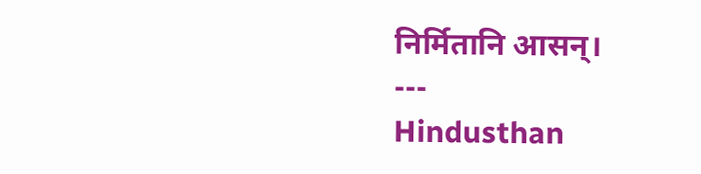निर्मितानि आसन्।
---
Hindusthan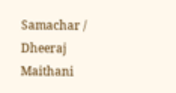Samachar / Dheeraj Maithani